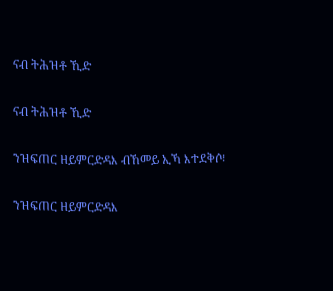ናብ ትሕዝቶ ኺድ

ናብ ትሕዝቶ ኺድ

ንዝፍጠር ዘይምርድዳእ ብኸመይ ኢኻ እተደቅሶ፧

ንዝፍጠር ዘይምርድዳእ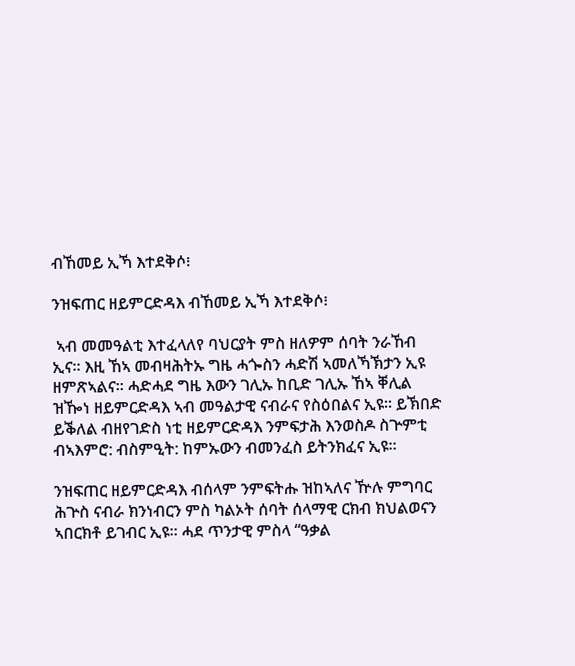ብኸመይ ኢኻ እተደቅሶ፧

ንዝፍጠር ዘይምርድዳእ ብኸመይ ኢኻ እተደቅሶ፧

 ኣብ መመዓልቲ እተፈላለየ ባህርያት ምስ ዘለዎም ሰባት ንራኸብ ኢና። እዚ ኸኣ መብዛሕትኡ ግዜ ሓጐስን ሓድሽ ኣመለኻኽታን ኢዩ ዘምጽኣልና። ሓድሓደ ግዜ እውን ገሊኡ ከቢድ ገሊኡ ኸኣ ቐሊል ዝዀነ ዘይምርድዳእ ኣብ መዓልታዊ ናብራና የስዕበልና ኢዩ። ይኽበድ ይቕለል ብዘየገድስ ነቲ ዘይምርድዳእ ንምፍታሕ እንወስዶ ስጕምቲ ብኣእምሮ: ብስምዒት: ከምኡውን ብመንፈስ ይትንክፈና ኢዩ።

ንዝፍጠር ዘይምርድዳእ ብሰላም ንምፍትሑ ዝከኣለና ዅሉ ምግባር ሕጕስ ናብራ ክንነብርን ምስ ካልኦት ሰባት ሰላማዊ ርክብ ክህልወናን ኣበርክቶ ይገብር ኢዩ። ሓደ ጥንታዊ ምስላ “ዓቃል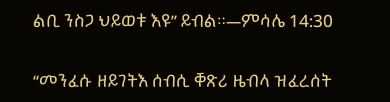ልቢ ንስጋ ህይወቱ እዩ” ይብል።—ምሳሌ 14:30

“መንፈሱ ዘይገትእ ሰብሲ ቐጽሪ ዜብላ ዝፈረሰት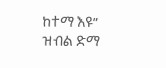ከተማ እዩ” ዝብል ድማ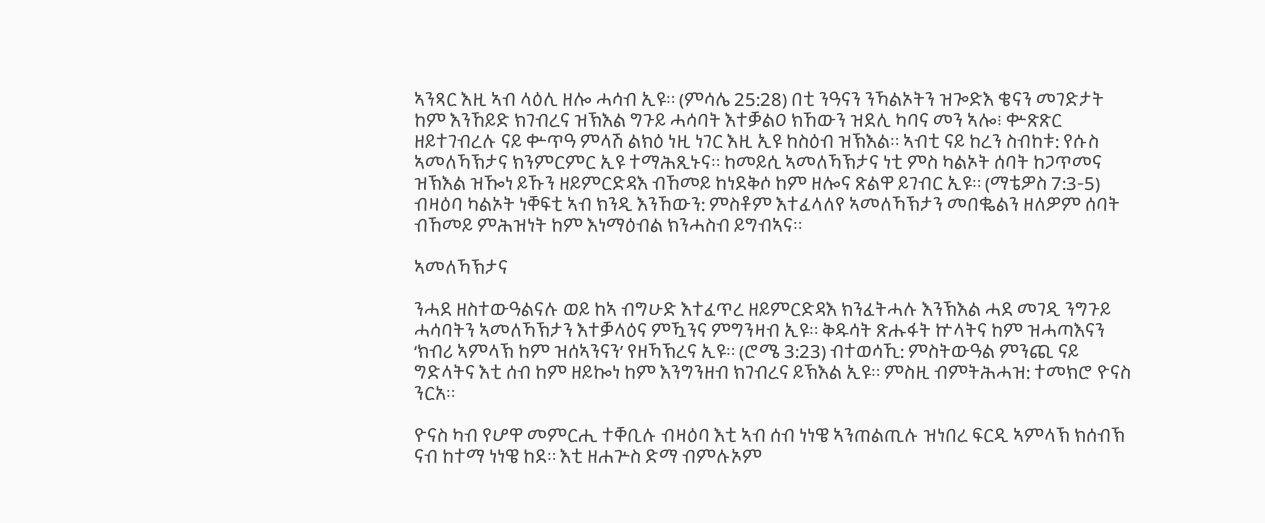ኣንጻር እዚ ኣብ ላዕሊ ዘሎ ሓሳብ ኢዩ። (ምሳሌ 25:28) በቲ ንዓናን ንኻልኦትን ዝጐድእ ቄናን መገድታት ከም እንኸይድ ክገብረና ዝኽእል ግጉይ ሓሳባት እተቓልዐ ክኸውን ዝደሊ ካባና መን ኣሎ፧ ቍጽጽር ዘይተገብረሉ ናይ ቍጥዓ ምላሽ ልክዕ ነዚ ነገር እዚ ኢዩ ከስዕብ ዝኽእል። ኣብቲ ናይ ከረን ስብከቱ: የሱስ ኣመለኻኽታና ክንምርምር ኢዩ ተማሕጺኑና። ከመይሲ ኣመለኻኽታና ነቲ ምስ ካልኦት ሰባት ከጋጥመና ዝኽእል ዝዀነ ይኹን ዘይምርድዳእ ብኸመይ ከነደቅሶ ከም ዘሎና ጽልዋ ይገብር ኢዩ። (ማቴዎስ 7:3-5) ብዛዕባ ካልኦት ነቐፍቲ ኣብ ክንዲ እንኸውን: ምስቶም እተፈላለየ ኣመለኻኽታን መበቈልን ዘለዎም ሰባት ብኸመይ ምሕዝነት ከም እነማዕብል ክንሓስብ ይግብኣና።

ኣመለኻኽታና

ንሓደ ዘስተውዓልናሉ ወይ ከኣ ብግሁድ እተፈጥረ ዘይምርድዳእ ክንፈትሓሉ እንኽእል ሓደ መገዲ ንግጉይ ሓሳባትን ኣመለኻኽታን እተቓላዕና ምዃንና ምግንዛብ ኢዩ። ቅዱሳት ጽሑፋት ኵላትና ከም ዝሓጣእናን ‘ክብሪ ኣምላኽ ከም ዝሰኣንናን’ የዘኻኽረና ኢዩ። (ሮሜ 3:23) ብተወሳኺ: ምስትውዓል ምንጪ ናይ ግድላትና እቲ ሰብ ከም ዘይኰነ ከም እንግንዘብ ክገብረና ይኽእል ኢዩ። ምስዚ ብምትሕሓዝ: ተመክሮ ዮናስ ንርአ።

ዮናስ ካብ የሆዋ መምርሒ ተቐቢሉ ብዛዕባ እቲ ኣብ ሰብ ነነዌ ኣንጠልጢሉ ዝነበረ ፍርዲ ኣምላኽ ክሰብኽ ናብ ከተማ ነነዌ ከደ። እቲ ዘሐጕስ ድማ ብምሉኦም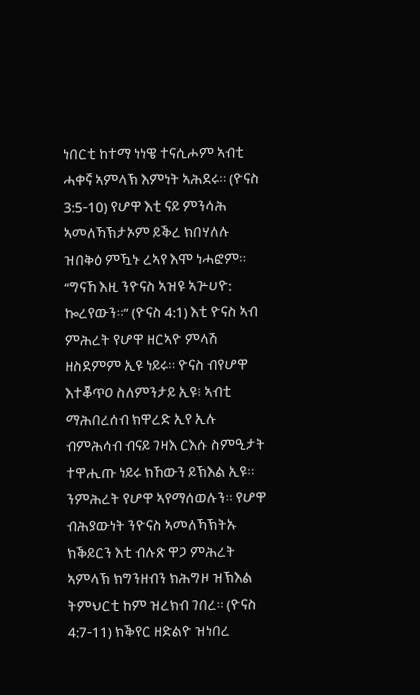ነበርቲ ከተማ ነነዌ ተናሲሖም ኣብቲ ሓቀኛ ኣምላኽ እምነት ኣሕደሩ። (ዮናስ 3:5-10) የሆዋ እቲ ናይ ምንሳሕ ኣመለኻኽታኦም ይቕረ ክበሃለሉ ዝበቅዕ ምዃኑ ረኣየ እሞ ነሓፎም። “ግናኸ እዚ ንዮናስ ኣዝዩ ኣጕሀዮ: ኰረየውን።” (ዮናስ 4:1) እቲ ዮናስ ኣብ ምሕረት የሆዋ ዘርኣዮ ምላሽ ዘስደምም ኢዩ ነይሩ። ዮናስ ብየሆዋ እተቖጥዐ ስለምንታይ ኢዩ፧ ኣብቲ ማሕበረሰብ ክዋረድ ኢየ ኢሉ ብምሕሳብ ብናይ ገዛእ ርእሱ ስምዒታት ተዋሒጡ ነይሩ ክኸውን ይኽእል ኢዩ። ንምሕረት የሆዋ ኣየማሰወሉን። የሆዋ ብሕያውነት ንዮናስ ኣመለኻኽትኡ ክቕይርን እቲ ብሉጽ ዋጋ ምሕረት ኣምላኽ ክግንዘብን ክሕግዞ ዝኽእል ትምህርቲ ከም ዝረክብ ገበረ። (ዮናስ 4:7-11) ክቕየር ዘድልዮ ዝነበረ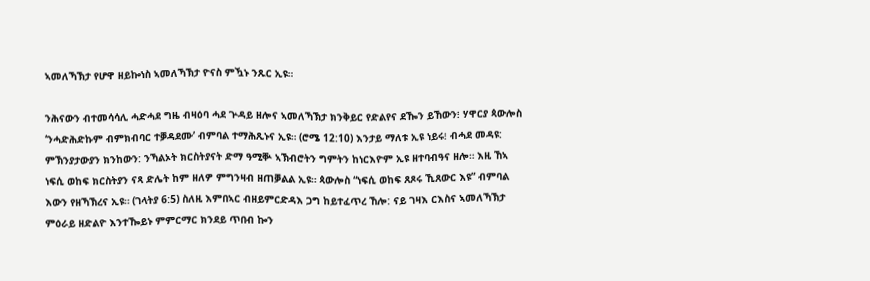ኣመለኻኽታ የሆዋ ዘይኰነስ ኣመለኻኽታ ዮናስ ምዃኑ ንጹር ኢዩ።

ንሕናውን ብተመሳሳሊ ሓድሓደ ግዜ ብዛዕባ ሓደ ጕዳይ ዘሎና ኣመለኻኽታ ክንቅይር የድልየና ደዀን ይኸውን፧ ሃዋርያ ጳውሎስ ‘ንሓድሕድኩም ብምክብባር ተቓዳደሙ’ ብምባል ተማሕጺኑና ኢዩ። (ሮሜ 12:10) እንታይ ማለቱ ኢዩ ነይሩ፧ ብሓደ መዳዩ: ምኽንያታውያን ክንከውን: ንኻልኦት ክርስትያናት ድማ ዓሚቝ ኣኽብሮትን ግምትን ከነርእዮም ኢዩ ዘተባብዓና ዘሎ። እዚ ኸኣ ነፍሲ ወከፍ ክርስትያን ናጻ ድሌት ከም ዘለዎ ምግንዛብ ዘጠቓልል ኢዩ። ጳውሎስ “ነፍሲ ወከፍ ጸጾሩ ኺጸውር እዩ” ብምባል እውን የዘኻኽረና ኢዩ። (ገላትያ 6:5) ስለዚ እምበኣር ብዘይምርድዳእ ጋግ ከይተፈጥረ ኸሎ: ናይ ገዛእ ርእስና ኣመለኻኽታ ምዕራይ ዘድልዮ እንተዀይኑ ምምርማር ክንደይ ጥበብ ኰን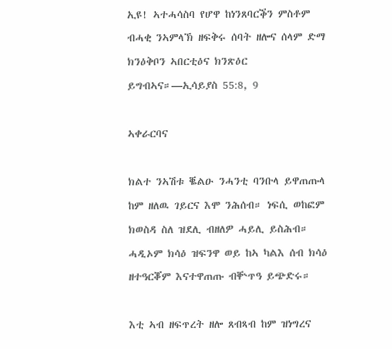ኢዩ! ኣተሓሳስባ የሆዋ ከነንጸባርቕን ምስቶም ብሓቂ ንኣምላኽ ዘፍቅሩ ሰባት ዘሎና ሰላም ድማ ክንዕቅቦን ኣበርቲዕና ክንጽዕር ይግብኣና።—ኢሳይያስ 55:8, 9

ኣቀራርባና

ክልተ ንኣሽቱ ቘልዑ ንሓንቲ ባንቡላ ይዋጠጡላ ከም ዘለዉ ገይርና እሞ ንሕሰብ። ነፍሲ ወከፎም ክወስዳ ስለ ዝደሊ ብዘለዎ ሓይሊ ይስሕብ። ሓዲኦም ክሳዕ ዝፍንዋ ወይ ከኣ ካልእ ሰብ ክሳዕ ዘተዓርቖም እናተዋጠጡ ብቝጥዓ ይጭድሩ።

እቲ ኣብ ዘፍጥረት ዘሎ ጸብጻብ ከም ዝነግረና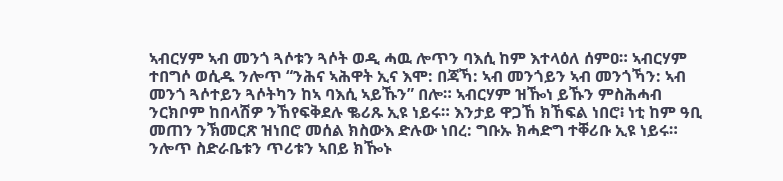ኣብርሃም ኣብ መንጎ ጓሶቱን ጓሶት ወዲ ሓዉ ሎጥን ባእሲ ከም እተላዕለ ሰምዐ። ኣብርሃም ተበግሶ ወሲዱ ንሎጥ “ንሕና ኣሕዋት ኢና እሞ: በጃኻ: ኣብ መንጎይን ኣብ መንጎኻን: ኣብ መንጎ ጓሶተይን ጓሶትካን ከኣ ባእሲ ኣይኹን” በሎ። ኣብርሃም ዝዀነ ይኹን ምስሕሓብ ንርክቦም ከበላሽዎ ንኸየፍቅደሉ ቈሪጹ ኢዩ ነይሩ። እንታይ ዋጋኸ ክኸፍል ነበሮ፧ ነቲ ከም ዓቢ መጠን ንኽመርጽ ዝነበሮ መሰል ክስውእ ድሉው ነበረ: ግቡኡ ክሓድግ ተቐሪቡ ኢዩ ነይሩ። ንሎጥ ስድራቤቱን ጥሪቱን ኣበይ ክዀኑ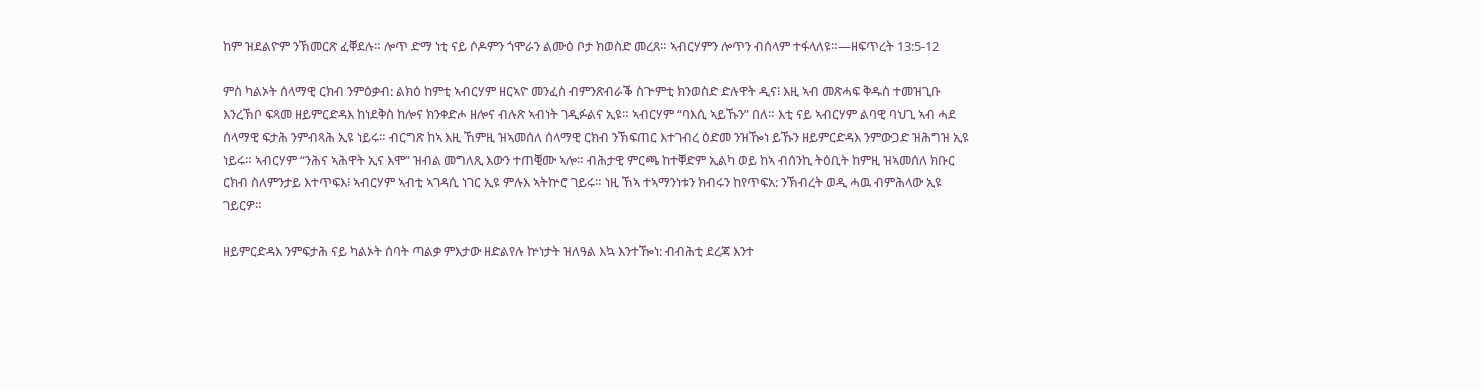ከም ዝደልዮም ንኽመርጽ ፈቐደሉ። ሎጥ ድማ ነቲ ናይ ሶዶምን ጎሞራን ልሙዕ ቦታ ክወስድ መረጸ። ኣብርሃምን ሎጥን ብሰላም ተፋላለዩ።—ዘፍጥረት 13:5-12

ምስ ካልኦት ሰላማዊ ርክብ ንምዕቃብ: ልክዕ ከምቲ ኣብርሃም ዘርኣዮ መንፈስ ብምንጽብራቕ ስጕምቲ ክንወስድ ድሉዋት ዲና፧ እዚ ኣብ መጽሓፍ ቅዱስ ተመዝጊቡ እንረኽቦ ፍጻመ ዘይምርድዳእ ከነደቅስ ከሎና ክንቀድሖ ዘሎና ብሉጽ ኣብነት ገዲፉልና ኢዩ። ኣብርሃም “ባእሲ ኣይኹን” በለ። እቲ ናይ ኣብርሃም ልባዊ ባህጊ ኣብ ሓደ ሰላማዊ ፍታሕ ንምብጻሕ ኢዩ ነይሩ። ብርግጽ ከኣ እዚ ኸምዚ ዝኣመሰለ ሰላማዊ ርክብ ንኽፍጠር እተገብረ ዕድመ ንዝዀነ ይኹን ዘይምርድዳእ ንምውጋድ ዝሕግዝ ኢዩ ነይሩ። ኣብርሃም “ንሕና ኣሕዋት ኢና እሞ” ዝብል መግለጺ እውን ተጠቒሙ ኣሎ። ብሕታዊ ምርጫ ከተቐድም ኢልካ ወይ ከኣ ብሰንኪ ትዕቢት ከምዚ ዝኣመሰለ ክቡር ርክብ ስለምንታይ እተጥፍእ፧ ኣብርሃም ኣብቲ ኣገዳሲ ነገር ኢዩ ምሉእ ኣትኵሮ ገይሩ። ነዚ ኸኣ ተኣማንነቱን ክብሩን ከየጥፍአ: ንኽብረት ወዲ ሓዉ ብምሕላው ኢዩ ገይርዎ።

ዘይምርድዳእ ንምፍታሕ ናይ ካልኦት ሰባት ጣልቃ ምእታው ዘድልየሉ ኵነታት ዝለዓል እኳ እንተዀነ: ብብሕቲ ደረጃ እንተ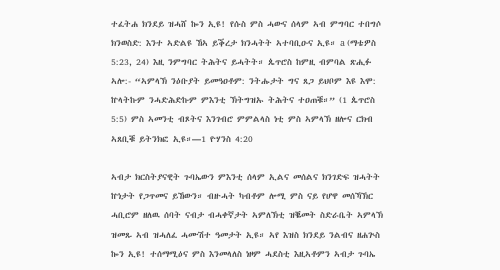ተፈትሐ ክንደይ ዝሓሸ ኰን ኢዩ! የሱስ ምስ ሓውና ሰላም ኣብ ምግባር ተበግሶ ክንወስድ: እንተ ኣድልዩ ኸኣ ይቕረታ ክንሓትት ኣተባቢዑና ኢዩ። a (ማቴዎስ 5:23, 24) እዚ ንምግባር ትሕትና ይሓትት። ጴጥሮስ ከምዚ ብምባል ጽሒፉ ኣሎ:- “ኣምላኽ ንዕቡያት ይመዓዐቶም: ንትሑታት ግና ጸጋ ይህቦም እዩ እሞ: ኵላትኩም ንሓድሕድኩም ምእንቲ ኽትግዝኡ ትሕትና ተዐጠቑ።” (1 ጴጥሮስ 5:5) ምስ ኣመንቲ ብጾትና እንገብሮ ምምልላስ ነቲ ምስ ኣምላኽ ዘሎና ርክብ ኣጸቢቑ ይትንክፎ ኢዩ።—1 ዮሃንስ 4:20

ኣብታ ክርስትያናዊት ጉባኤውን ምእንቲ ሰላም ኢልና መሰልና ክንገድፍ ዝሓትት ኵነታት የጋጥመና ይኸውን። ብዙሓት ካብቶም ሎሚ ምስ ናይ የሆዋ መሰኻኽር ሓቢሮም ዘለዉ ሰባት ናብታ ብሓቀኛታት ኣምለኽቲ ዝቘመት ስድራቤት ኣምላኽ ዝመጹ ኣብ ዝሓለፈ ሓሙሽተ ዓመታት ኢዩ። ኣየ እዝስ ክንደይ ንልብና ዘሐጕስ ኰን ኢዩ! ተሰማሚዕና ምስ እንመላለስ ነዞም ሓደስቲ እዚኣቶምን ኣብታ ጉባኤ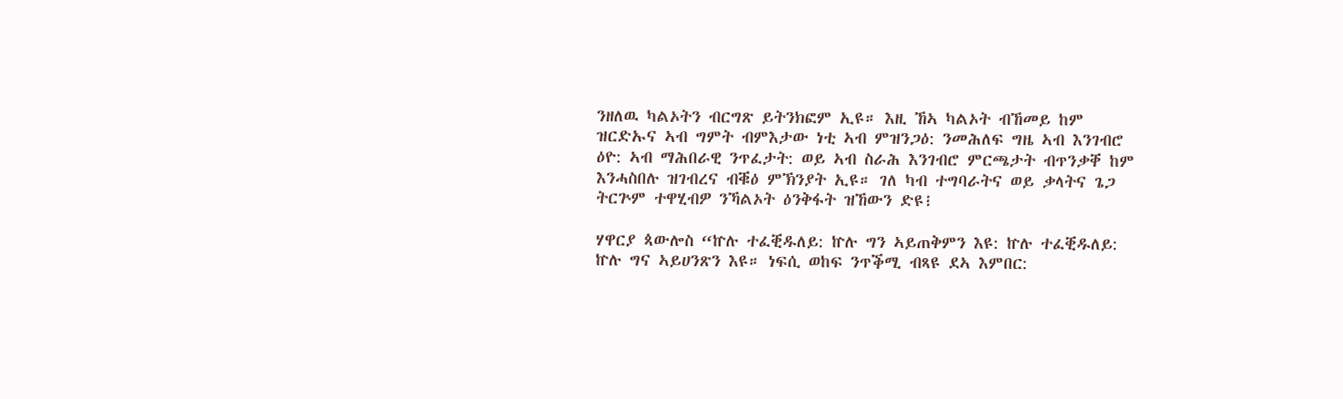ንዘለዉ ካልኦትን ብርግጽ ይትንክፎም ኢዩ። እዚ ኸኣ ካልኦት ብኸመይ ከም ዝርድኡና ኣብ ግምት ብምእታው ነቲ ኣብ ምዝንጋዕ: ንመሕለፍ ግዜ ኣብ እንገብሮ ዕዮ: ኣብ ማሕበራዊ ንጥፈታት: ወይ ኣብ ስራሕ እንገብሮ ምርጫታት ብጥንቃቐ ከም እንሓስበሉ ዝገብረና ብቑዕ ምኽንያት ኢዩ። ገለ ካብ ተግባራትና ወይ ቃላትና ጌጋ ትርጕም ተዋሂብዎ ንኻልኦት ዕንቅፋት ዝኸውን ድዩ፧

ሃዋርያ ጳውሎስ “ኵሉ ተፈቒዱለይ: ኵሉ ግን ኣይጠቅምን እዩ: ኵሉ ተፈቒዱለይ: ኵሉ ግና ኣይሀንጽን እዩ። ነፍሲ ወከፍ ንጥቕሚ ብጻዩ ደኣ እምበር: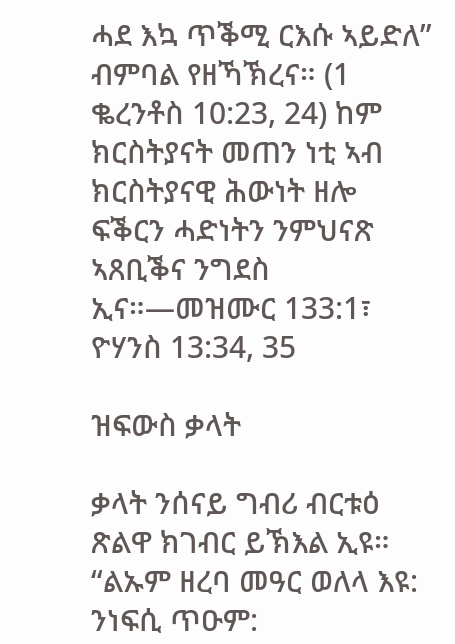ሓደ እኳ ጥቕሚ ርእሱ ኣይድለ” ብምባል የዘኻኽረና። (1 ቈረንቶስ 10:23, 24) ከም ክርስትያናት መጠን ነቲ ኣብ ክርስትያናዊ ሕውነት ዘሎ ፍቕርን ሓድነትን ንምህናጽ ኣጸቢቕና ንግደስ ኢና።—መዝሙር 133:1፣ ዮሃንስ 13:34, 35

ዝፍውስ ቃላት

ቃላት ንሰናይ ግብሪ ብርቱዕ ጽልዋ ክገብር ይኽእል ኢዩ። “ልኡም ዘረባ መዓር ወለላ እዩ: ንነፍሲ ጥዑም: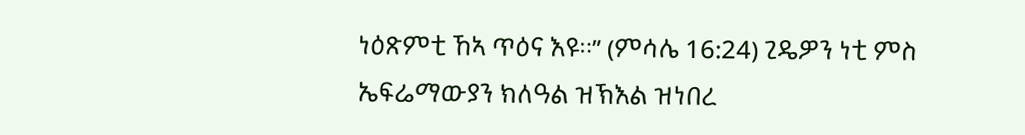ነዕጽምቲ ኸኣ ጥዕና እዩ።” (ምሳሌ 16:24) ጊዴዎን ነቲ ምስ ኤፍሬማውያን ክለዓል ዝኽእል ዝነበረ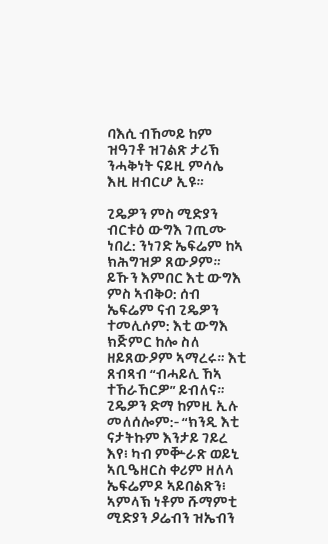ባእሲ ብኸመይ ከም ዝዓገቶ ዝገልጽ ታሪኽ ንሓቅነት ናይዚ ምሳሌ እዚ ዘብርሆ ኢዩ።

ጊዴዎን ምስ ሚድያን ብርቱዕ ውግእ ገጢሙ ነበረ: ንነገድ ኤፍሬም ከኣ ክሕግዝዎ ጸውዖም። ይኹን እምበር እቲ ውግእ ምስ ኣብቅዐ: ሰብ ኤፍሬም ናብ ጊዴዎን ተመሊሶም: እቲ ውግእ ክጅምር ከሎ ስለ ዘይጸውዖም ኣማረሩ። እቲ ጸብጻብ “ብሓይሊ ኸኣ ተኸራኸርዎ” ይብለና። ጊዴዎን ድማ ከምዚ ኢሉ መለሰሎም:- “ክንዲ እቲ ናታትኩም እንታይ ገይረ እየ፧ ካብ ምቝራጽ ወይኒ ኣቢዔዘርስ ቀሪም ዘለላ ኤፍሬምዶ ኣይበልጽን፧ ኣምላኽ ነቶም ሹማምቲ ሚድያን ዖሬብን ዝኤብን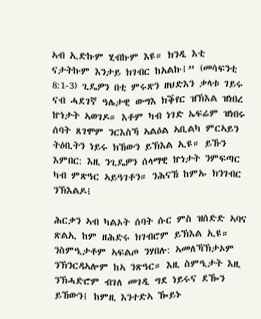ኣብ ኢድኩም ሂብኩም እዩ። ክንዲ እቲ ናታትኩም እንታይ ክገብር ከአልኩ፧” (መሳፍንቲ 8:1-3) ጊዴዎን በቲ ምሩጽን ዘህድእን ቃላቱ ገይሩ ናብ ሓደገኛ ዓሌታዊ ውግእ ክቕየር ዝኽእል ዝነበረ ኵነታት ኣወገዶ። እቶም ካብ ነገድ ኤፍሬም ዝነበሩ ሰባት ጸገሞም ንርእስኻ ኣልዕል ኣቢልካ ምርኣይን ትዕቢትን ነይሩ ክኸውን ይኽእል ኢዩ። ይኹን እምበር: እዚ ንጊዴዎን ሰላማዊ ኵነታት ንምፍጣር ካብ ምጽዓር ኣይዓገቶን። ንሕናኸ ከምኡ ክንገብር ንኽእልዶ፧

ሕርቃን ኣብ ካልኦት ሰባት ሱር ምስ ዝሰድድ ኣባና ጽልኢ ከም ዘሕድሩ ክገብሮም ይኽእል ኢዩ። ንስምዒታቶም ኣፍልጦ ንሃበሉ: ኣመለኻኽታኦም ንኽንርዳኣሎም ከኣ ንጽዓር። እዚ ስምዒታት እዚ ንኽሓድሮም ብገለ መገዲ ግደ ነይሩና ደዀን ይኸውን፧ ከምዚ እንተድኣ ዀይኑ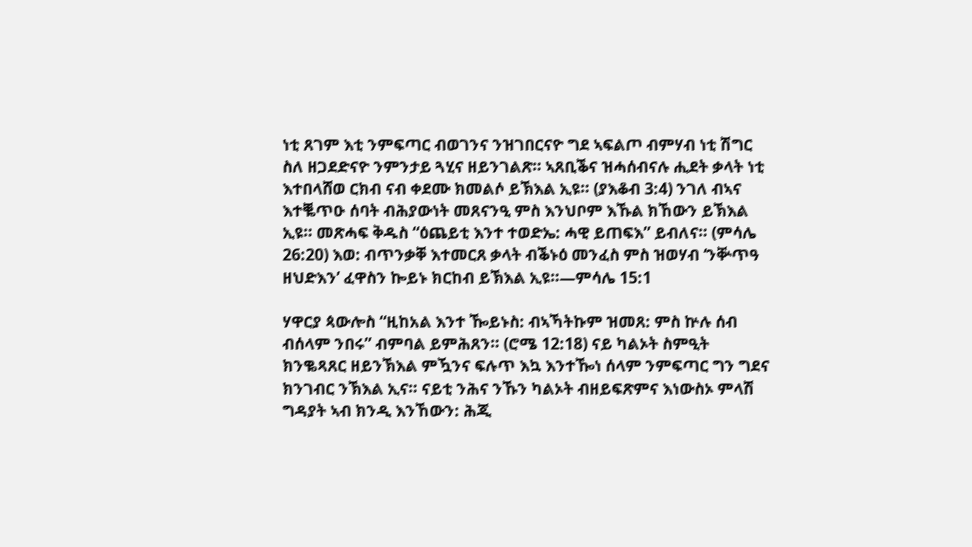ነቲ ጸገም እቲ ንምፍጣር ብወገንና ንዝገበርናዮ ግደ ኣፍልጦ ብምሃብ ነቲ ሽግር ስለ ዘጋደድናዮ ንምንታይ ጓሂና ዘይንገልጽ። ኣጸቢቕና ዝሓሰብናሉ ሒደት ቃላት ነቲ እተበላሸወ ርክብ ናብ ቀደሙ ክመልሶ ይኽእል ኢዩ። (ያእቆብ 3:4) ንገለ ብኣና እተቘጥዑ ሰባት ብሕያውነት መጸናንዒ ምስ እንህቦም እኹል ክኸውን ይኽእል ኢዩ። መጽሓፍ ቅዱስ “ዕጨይቲ እንተ ተወድኤ: ሓዊ ይጠፍእ” ይብለና። (ምሳሌ 26:20) እወ: ብጥንቃቐ እተመርጸ ቃላት ብቕኑዕ መንፈስ ምስ ዝወሃብ ‘ንቝጥዓ ዘህድእን’ ፈዋስን ኰይኑ ክርከብ ይኽእል ኢዩ።—ምሳሌ 15:1

ሃዋርያ ጳውሎስ “ዚከአል እንተ ዀይኑስ: ብኣኻትኩም ዝመጸ: ምስ ኵሉ ሰብ ብሰላም ንበሩ” ብምባል ይምሕጸን። (ሮሜ 12:18) ናይ ካልኦት ስምዒት ክንቈጻጸር ዘይንኽእል ምዃንና ፍሉጥ እኳ እንተዀነ ሰላም ንምፍጣር ግን ግደና ክንገብር ንኽእል ኢና። ናይቲ ንሕና ንኹን ካልኦት ብዘይፍጽምና እነውስኦ ምላሽ ግዳያት ኣብ ክንዲ እንኸውን: ሕጂ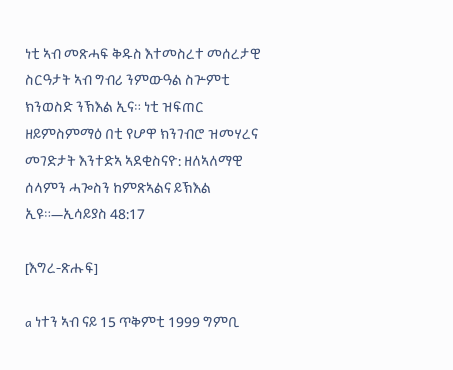ነቲ ኣብ መጽሓፍ ቅዱስ እተመስረተ መሰረታዊ ስርዓታት ኣብ ግብሪ ንምውዓል ስጕምቲ ክንወስድ ንኽእል ኢና። ነቲ ዝፍጠር ዘይምስምማዕ በቲ የሆዋ ክንገብሮ ዝመሃረና መገድታት እንተድኣ ኣደቂስናዮ: ዘለኣለማዊ ሰላምን ሓጐስን ከምጽኣልና ይኽእል ኢዩ።—ኢሳይያስ 48:17

[እግረ-ጽሑፍ]

a ነተን ኣብ ናይ 15 ጥቅምቲ 1999 ግምቢ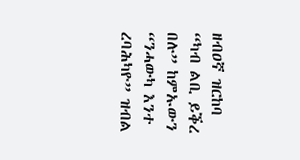ዘብዐኛ ዝርከባ “ካብ ልቢ ይቕረ በሉ” ከምኡውን “ንሓውካ እንተ ረባሕካዮ” ዝብል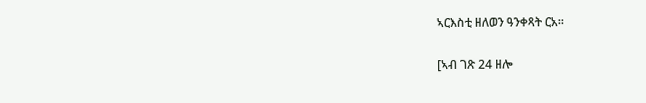ኣርእስቲ ዘለወን ዓንቀጻት ርአ።

[ኣብ ገጽ 24 ዘሎ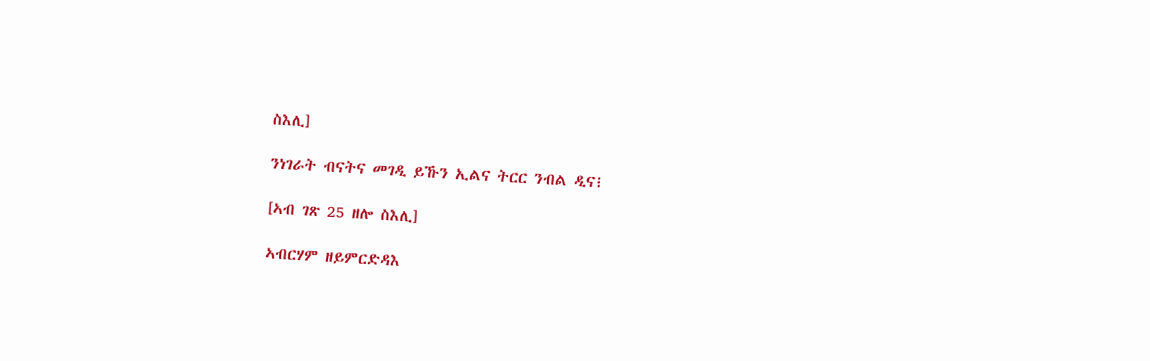ስእሊ]

ንነገራት ብናትና መገዲ ይኹን ኢልና ትርር ንብል ዲና፧

[ኣብ ገጽ 25 ዘሎ ስእሊ]

ኣብርሃም ዘይምርድዳእ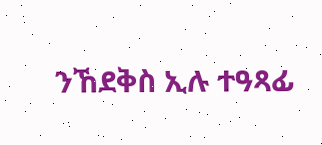ንኸደቅስ ኢሉ ተዓጻፊ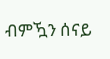ብምዃን ሰናይ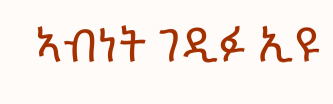ኣብነት ገዲፉ ኢዩ